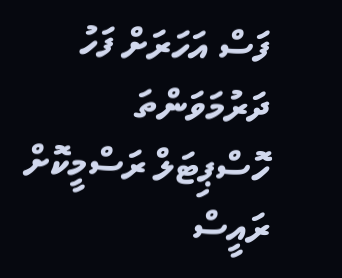ފަސް އަހަރަށް ފަހު ދަރުމަވަންތަ ހޮސްޕިޓަލް ރަސްމީކޮށް ރައީސް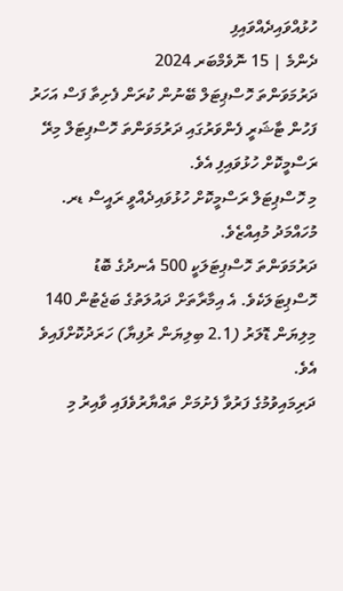ހުޅުއްވައިދެއްވައިފި
ދެންމެ | 15 ނޮވެމްބަރ 2024
ދަރުމަވަންތަ ހޮސްޕިޓަލް ބޭނުން ކުރަން ފެށިތާ ފަސް އަހަރު ފަހުން ޓާޝަރީ ފެންވަރުގައި ދަރުމަވަންތަ ހޮސްޕިޓަލް މިރޭ ރަސްމީކޮށް ހުޅުވައިފި އެވެ.
މި ހޮސްޕިޓަލް ރަސްމީކޮށް ހުޅުވައިދެއްވީ ރައީސް ޑރ. މުހައްމަދު މުއިއްޒެވެ.
ދަރުމަވަންތަ ހޮސްޕިޓަލަކީ 500 އެނދުގެ ބޮޑު ހޮސްޕިޓަލަކެވެ. އެ އިމާރާތަށް ދައުލަތުގެ ބަޖެޓުން 140 މިލިޔަން ޑޮލަރު (2.1 ބިލިޔަން ރުފިޔާ) ހަރަދުކޮށްފައިވެ އެވެ.
ދަރިމައިވުމުގެ ފަރުވާ ފެށުމަށް ތައްޔާރުވެފައި ވާއިރު މި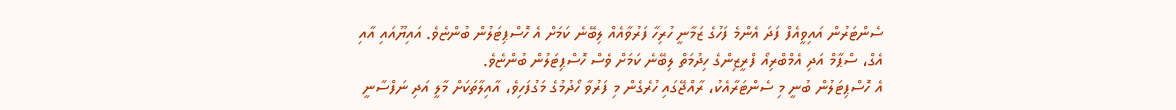ސެންޓަރުން އައިވީއެފް ފަދަ އެންމެ ފަހުގެ ޒަމާނީ ހުރިހާ ފަރުވާއެއް ލިބޭނެ ކަމަށް އެ ހޮސްޕިޓަލުން ބުންޏެވެ. އައިޔޫއައި އާއި އެގް، ސްޕާމް އަދި އެމްބްރިއޯ ފްރީޒިންގެ ހިދުމަތް ލިބޭނެ ކަމަށް ވެސް ހޮސްޕިޓަލުން ބުންޏެވެ.
އެ ހޮސްޕިޓަލުން ބުނީ މި ސެންޓަރާއެކު، ރާއްޖޭގައި ހުރެގެން މި ފަރުވާ ހޯދުމުގެ މަގުފަހިވެ، އާއިލާތަކަށް މާލީ އަދި ނަފްސާނީ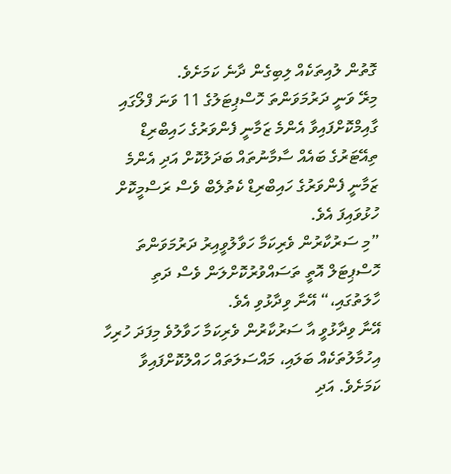ގޮތުން ލުއިތަކެއް ލިބިގެން ދާނެ ކަމަށެވެ.
މިރޭ ވަނީ ދަރުމަވަންތަ ހޮސްޕިޓަލުގެ 11 ވަނަ ފްލޯގައި ގާއިމްކޮށްފައިވާ އެންމެ ޒަމާނީ ފެންވަރުގެ ހައިބްރިޑް ތިއޭޓަރުގެ ބައެއް ސާމާނުތައް ބަދަލުކޮށް އަދި އެންމެ ޒަމާނީ ފެންވަރުގެ ހައިބްރިޑް ކެތުލެބް ވެސް ރަސްމީކޮށް ހުޅުވައިފަ އެވެ.
”މި ސަރުކާރުން ވެރިކަމާ ހަވާލުވީއިރު ދަރުމަވަންތަ ހޮސްޕިޓަލް އޮތީ ތަސައްވުރުކޮށްލަން ވެސް ދަތި ހާލަތުގައި،“ އޭނާ ވިދާޅުވި އެވެ.
އޭނާ ވިދާޅުވީ އާ ސަރުކާރުން ވެރިކަމާ ހަވާލުވެ މިފަދަ ހުރިހާ އިހުމާލުތަކެއް ބަލައި، މައްސަލަތައް ހައްލުކޮށްފައިވާ ކަމަށެވެ. އަދި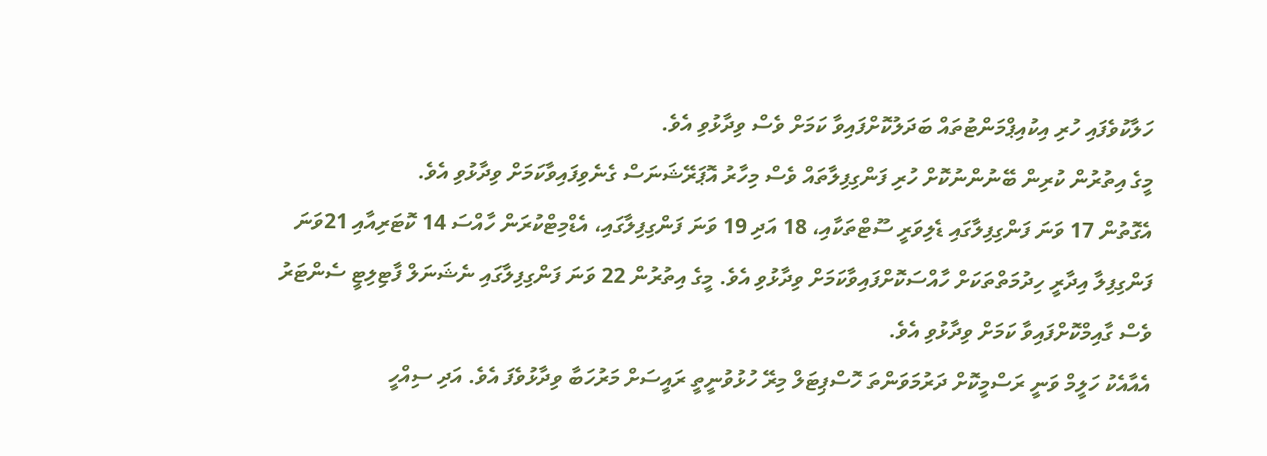ހަލާކުވެފައި ހުރި އިކުއިޕްމަންޓުތައް ބަދަލުކޮށްފައިވާ ކަމަށް ވެސް ވިދާޅުވި އެވެ.
މީގެ އިތުރުން ކުރިން ބޭނުންނުކޮށް ހުރި ފަންގިފިލާތައް ވެސް މިހާރު އޮޕަރޭޝަނަސް ގެނެވިފައިވާކަމަށް ވިދާޅުވި އެވެ.
އެގޮތުން 17 ވަނަ ފަންގިފިލާގައި ޑެލިވަރީ ސޫޓްތަކާއި، 18 އަދި 19 ވަނަ ފަންގިފިލާގައި، އެޑްމިޓްކުރަން ހާއްސަ 14 ކޮޓަރިއާއި 21ވަނަ ފަންގިފިލާ އިދާރީ ހިދުމަތްތަކަށް ހާއްސަކޮށްފައިވާކަމަށް ވިދާޅުވި އެވެ. މީގެ އިތުރުން 22 ވަނަ ފަންގިފިލާގައި ނެޝަނަލް ފާޓިލިޓީ ސެންޓަރު ވެސް ގާއިމްކޮށްފައިވާ ކަމަށް ވިދާޅުވި އެވެ.
އެއާއެކު ހަލީމް ވަނީ ރަސްމީކޮށް ދަރުމަވަންތަ ހޮސްޕިޓަލް މިރޭ ހުޅުވުނީތީ ރައީސަށް މަރުހަބާ ވިދާޅުވެފަ އެވެ. އަދި ސިއްހީ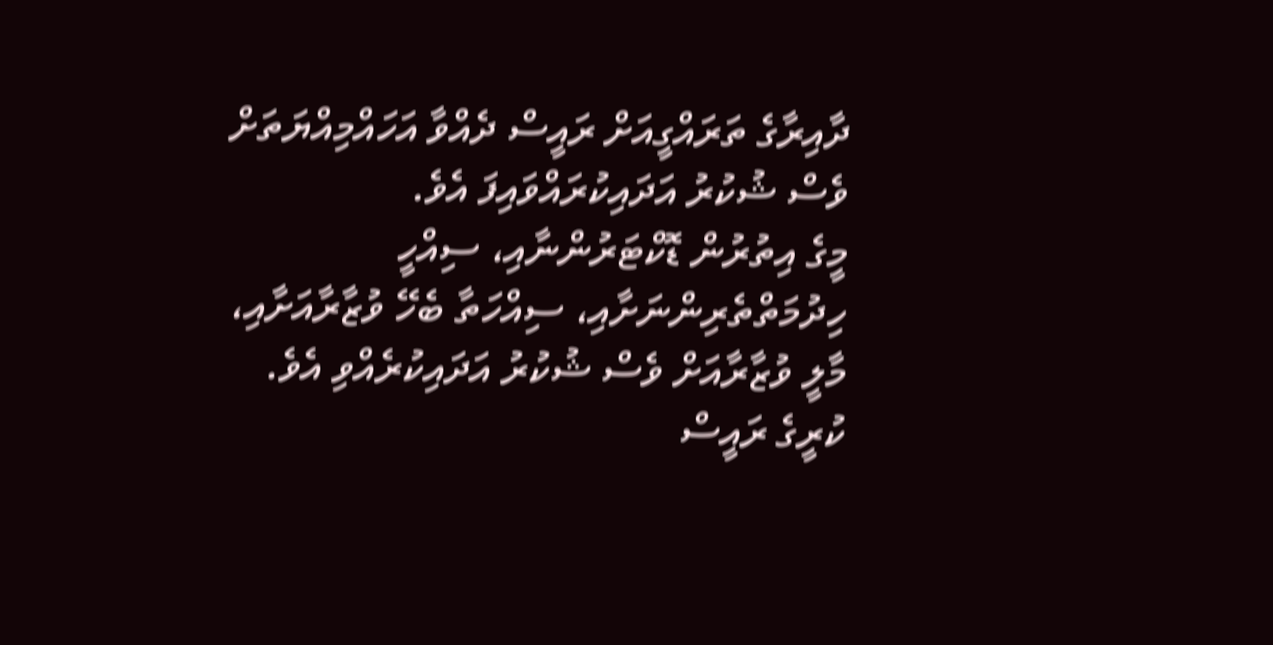ދާއިރާގެ ތަރައްގީއަށް ރައީސް ދެއްވާ އަހައްމިއްޔަތަށް ވެސް ޝުކުރު އަދައިކުރައްވައިފަ އެވެ.
މީގެ އިތުރުން ޑޮކްޓަރުންނާއި، ސިއްހީ ހިދުމަތްތެރިންނަށާއި، ސިއްހަތާ ބެހޭ ވުޒާރާއަށާއި، މާލީ ވުޒާރާއަށް ވެސް ޝުކުރު އަދައިކުރެއްވި އެވެ.
ކުރީގެ ރައީސް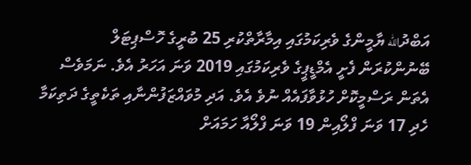އަބްދުالله ޔާމީންގެ ވެރިކަމުގައި އިމާރާތްކުރި 25 ބުރީގެ ހޮސްޕިޓަލް ބޭނުންކުރަން ފެށީ އެމްޑީޕީގެ ވެރިކަމުގައި 2019 ވަނަ އަހަރު އެވެ. ނަމަވެސް އެތަން ރަސްމީކޮށް ހުޅުވާފައެއް ނުވެ އެވެ. އަދި މުވައްޒަފުންނާއި ތަކެތީގެ ދަތިކަމާ ހެދި 17 ވަނަ ފްލޯއިން 19 ވަނަ ފްލޯއާ ހަމައަށް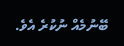ބޭނުމެއް ނުކުރެ އެވެ.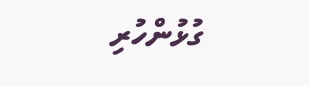ގުޅުންހުރި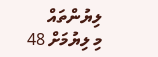ލިޔުންތައް
މި ލިޔުމަށް 48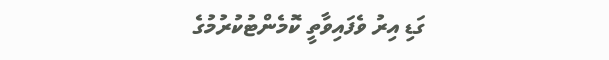ގަޑި އިރު ވެފައިވާތީ ކޮމެންޓުކުރުމުގެ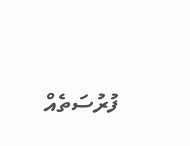ފުރުސަތެއް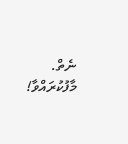ނެތް. މާފުކުރައްވާ!